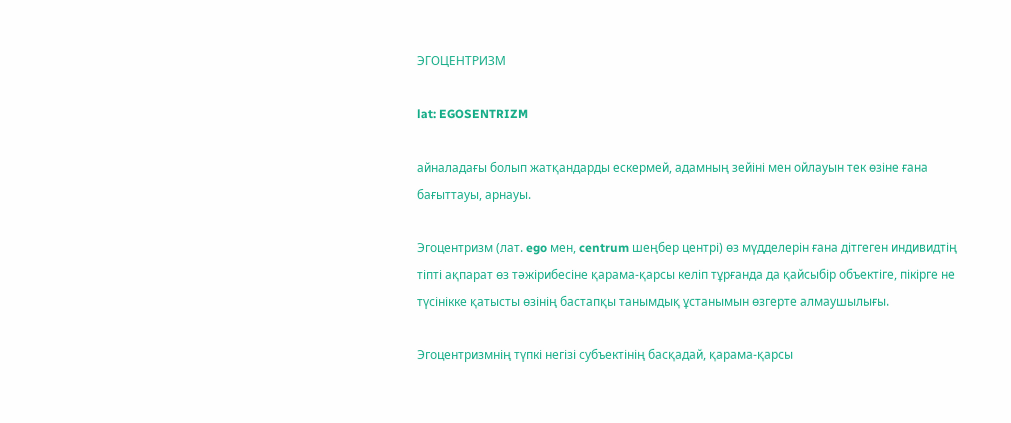ЭГОЦЕНТРИЗМ

lat: EGOSENTRIZM

айналадағы болып жатқандарды ескермей, адамның зейіні мен ойлауын тек өзіне ғана бағыттауы, арнауы.

Эгоцентризм (лат. ego мен, centrum шеңбер центрі) өз мүдделерін ғана дітгеген индивидтің тіпті ақпарат өз тәжірибесіне қарама-қарсы келіп тұрғанда да қайсыбір объектіге, пікірге не түсінікке қатысты өзінің бастапқы танымдық ұстанымын өзгерте алмаушылығы.

Эгоцентризмнің түпкі негізі субъектінің басқадай, қарама-қарсы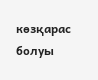көзқарас болуы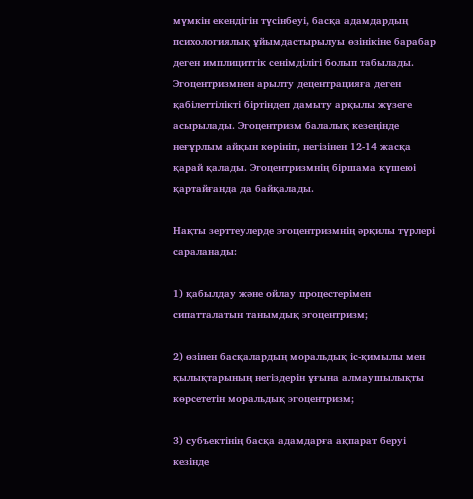мүмкін екендігін түсінбеуі, басқа адамдардың психологиялық ұйымдастырылуы өзінікіне барабар деген имплицитгік сенімділігі болып табылады. Эгоцентризмнен арылту децентрацияға деген қабілеттілікті біртіндеп дамыту арқылы жүзеге асырылады. Эгоцентризм балалық кезеңінде неғұрлым айқын көрініп, негізінен 12-14 жасқа қарай қалады. Эгоцентризмнің біршама күшеюі қартайғанда да байқалады.

Нақты зерттеулерде эгоцентризмнің әрқилы түрлері сараланады:

1) қабылдау және ойлау процестерімен сипатталатын танымдық эгоцентризм;

2) өзінен басқалардың моральдық іс-қимылы мен қылықтарының негіздерін ұғына алмаушылықты көрсететін моральдық эгоцентризм;

3) субъектінің басқа адамдарға ақпарат беруі кезінде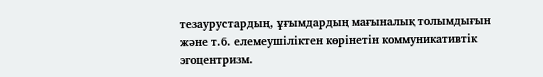тезаурустардың, ұғымдардың мағыналық толымдығын және т.б. елемеушіліктен көрінетін коммуникативтік эгоцентризм.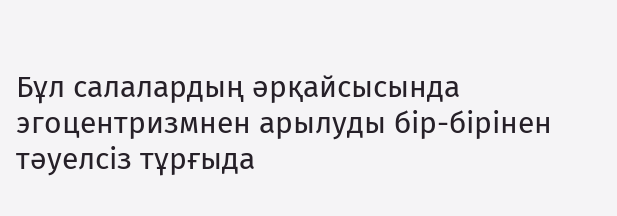Бұл салалардың әрқайсысында эгоцентризмнен арылуды бір-бірінен тәуелсіз тұрғыда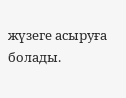жүзеге асыруға болады.